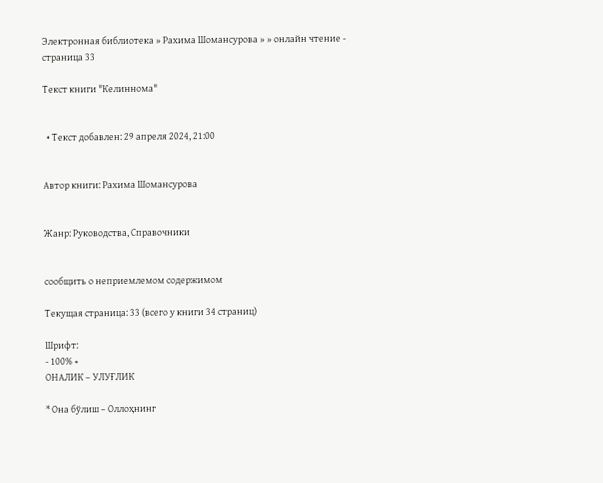Электронная библиотека » Рахима Шомансурова » » онлайн чтение - страница 33

Текст книги "Келиннома"


  • Текст добавлен: 29 апреля 2024, 21:00


Автор книги: Рахима Шомансурова


Жанр: Руководства, Справочники


сообщить о неприемлемом содержимом

Текущая страница: 33 (всего у книги 34 страниц)

Шрифт:
- 100% +
ОНАЛИК – УЛУҒЛИК

* Она бўлиш – Оллоҳнинг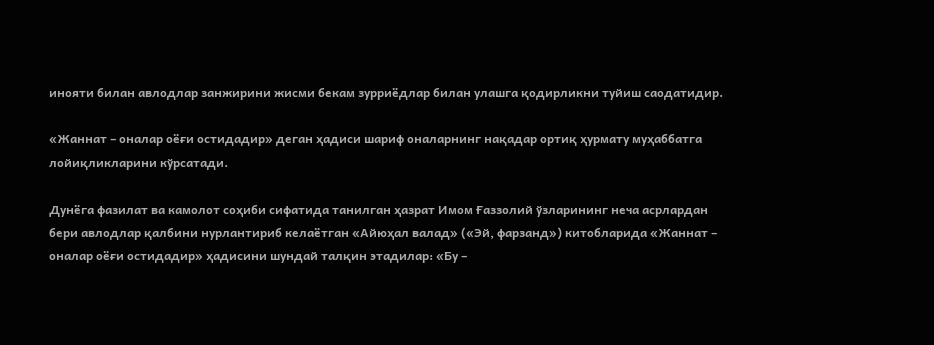инояти билан авлодлар занжирини жисми бекам зурриёдлар билан улашга қодирликни туйиш саодатидир.

«Жаннат – оналар оёғи остидадир» деган ҳадиси шариф оналарнинг нақадар ортиқ ҳурмату муҳаббатга лойиқликларини кўрсатади.

Дунёга фазилат ва камолот соҳиби сифатида танилган ҳазрат Имом Ғаззолий ўзларининг неча асрлардан бери авлодлар қалбини нурлантириб келаётган «Айюҳал валад» («Эй, фарзанд») китобларида «Жаннат – оналар оёғи остидадир» ҳадисини шундай талқин этадилар: «Бу –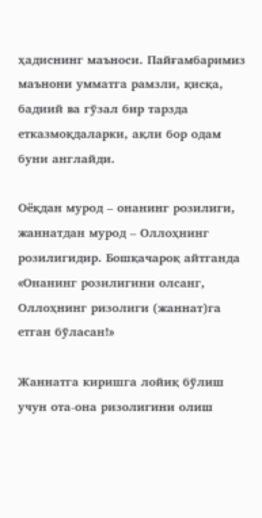ҳадиснинг маъноси. Пайғамбаримиз маънони умматга рамзли, қисқа, бадиий ва гўзал бир тарзда етказмоқдаларки, ақли бор одам буни англайди.

Оёқдан мурод – онанинг розилиги, жаннатдан мурод – Оллоҳнинг розилигидир. Бошқачароқ айтганда «Онанинг розилигини олсанг, Оллоҳнинг ризолиги (жаннат)га етган бўласан!»

Жаннатга киришга лойиқ бўлиш учун ота-она ризолигини олиш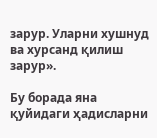зарур. Уларни хушнуд ва хурсанд қилиш зарур».

Бу борада яна қуйидаги ҳадисларни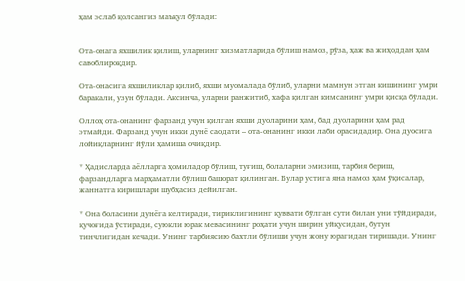ҳам эслаб қолсангиз маъқул бўлади:


Ота-онага яхшилик қилиш, уларнинг хизматларида бўлиш намоз, рўза, ҳаж ва жиҳоддан ҳам савоблироқдир.

Ота-онасига яхшиликлар қилиб, яхши муомалада бўлиб, уларни мамнун этган кишининг умри баракали, узун бўлади. Аксинча, уларни ранжитиб, хафа қилган кимсанинг умри қисқа бўлади.

Оллоҳ ота-онанинг фарзанд учун қилган яхши дуоларини ҳам, бад дуоларини ҳам рад этмайди. Фарзанд учун икки дунё саодати – ота-онанинг икки лаби орасидадир. Она дуосига лойиқларнинг йўли ҳамиша очиқдир.

* Ҳадисларда аёлларга ҳомиладор бўлиш, туғиш, болаларни эмизиш, тарбия бериш, фарзандларга марҳаматли бўлиш башорат қилинган. Булар устига яна намоз ҳам ўқисалар, жаннатга киришлари шубҳасиз дейилган.

* Она боласини дунёга келтиради, тириклигининг қуввати бўлган сути билан уни тўйдиради, қучоғида ўстиради, суюкли юрак мевасининг роҳати учун ширин уйқусидан, бутун тинчлигидан кечади. Унинг тарбиясию бахтли бўлиши учун жону юрагидан тиришади. Унинг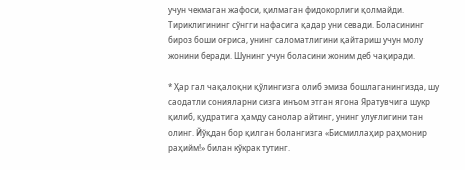учун чекмаган жафоси, қилмаган фидокорлиги қолмайди. Тириклигининг сўнгги нафасига қадар уни севади. Боласининг бироз боши оғриса, унинг саломатлигини қайтариш учун молу жонини беради. Шунинг учун боласини жоним деб чақиради.

* Ҳар гал чақалоқни қўлингизга олиб эмиза бошлаганингизда, шу саодатли сонияларни сизга инъом этган ягона Яратувчига шукр қилиб, қудратига ҳамду санолар айтинг, унинг улуғлигини тан олинг. Йўқдан бор қилган болангизга «Бисмиллаҳир раҳмонир раҳийм!» билан кўкрак тутинг.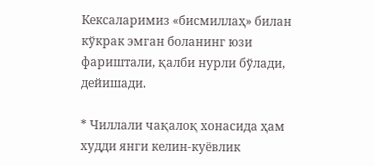Кексаларимиз «бисмиллаҳ» билан кўкрак эмган боланинг юзи фариштали, қалби нурли бўлади, дейишади.

* Чиллали чақалоқ хонасида ҳам худди янги келин-куёвлик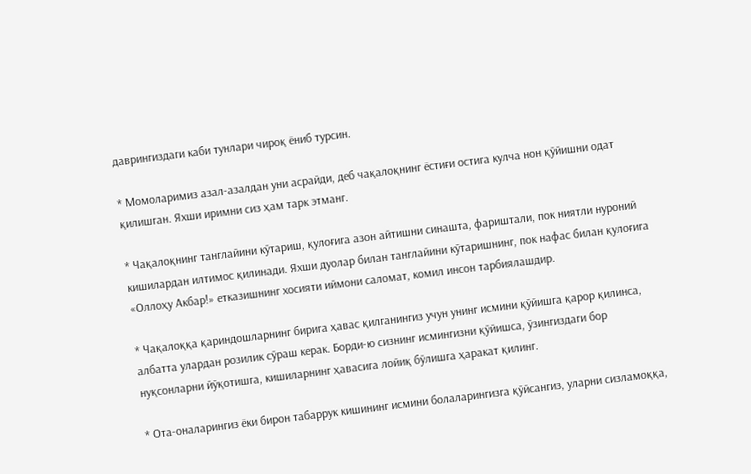даврингиздаги каби тунлари чироқ ёниб турсин.

* Момоларимиз азал-азалдан уни асрайди, деб чақалоқнинг ёстиғи остига кулча нон қўйишни одат қилишган. Яхши иримни сиз ҳам тарк этманг.

* Чақалоқнинг танглайини кўтариш, қулоғига азон айтишни синашта, фариштали, пок ниятли нуроний кишилардан илтимос қилинади. Яхши дуолар билан танглайини кўтаришнинг, пок нафас билан қулоғига «Оллоҳу Акбар!» етказишнинг хосияти иймони саломат, комил инсон тарбиялашдир.

* Чақалоққа қариндошларнинг бирига ҳавас қилганингиз учун унинг исмини қўйишга қарор қилинса, албатта улардан розилик сўраш керак. Борди-ю сизнинг исмингизни қўйишса, ўзингиздаги бор нуқсонларни йўқотишга, кишиларнинг ҳавасига лойиқ бўлишга ҳаракат қилинг.

* Ота-оналарингиз ёки бирон табаррук кишининг исмини болаларингизга қўйсангиз, уларни сизламоққа,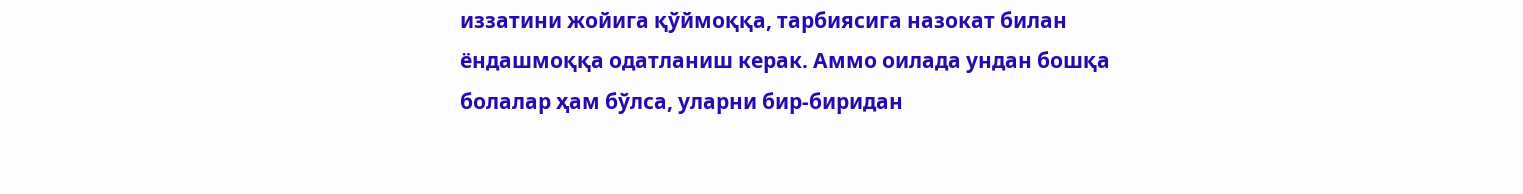иззатини жойига қўймоққа, тарбиясига назокат билан ёндашмоққа одатланиш керак. Аммо оилада ундан бошқа болалар ҳам бўлса, уларни бир-биридан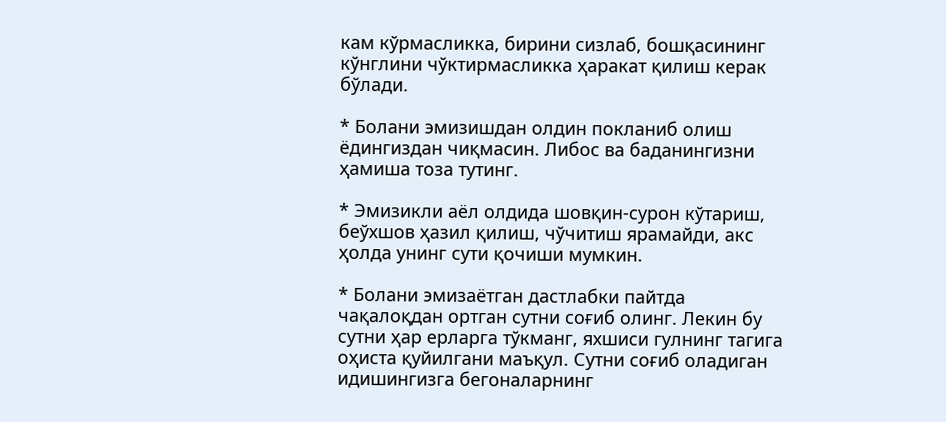кам кўрмасликка, бирини сизлаб, бошқасининг кўнглини чўктирмасликка ҳаракат қилиш керак бўлади.

* Болани эмизишдан олдин покланиб олиш ёдингиздан чиқмасин. Либос ва баданингизни ҳамиша тоза тутинг.

* Эмизикли аёл олдида шовқин-сурон кўтариш, беўхшов ҳазил қилиш, чўчитиш ярамайди, акс ҳолда унинг сути қочиши мумкин.

* Болани эмизаётган дастлабки пайтда чақалоқдан ортган сутни соғиб олинг. Лекин бу сутни ҳар ерларга тўкманг, яхшиси гулнинг тагига оҳиста қуйилгани маъқул. Сутни соғиб оладиган идишингизга бегоналарнинг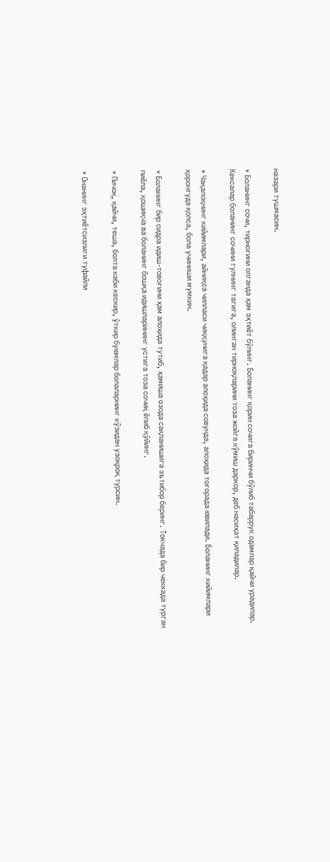назари тушмасин.

* Боланинг сочи, тирноғини олганда ҳам эҳтиёт бўлинг. Боланинг қорин сочига биринчи бўлиб табаррук одамлар қайчи урадилар. Кексалар боланинг сочини гулнинг тагига, олинган тирноқларини тоза жойга кўмиш даркор, деб насиҳат қиладилар.

* Чақалоқнинг кийимлари, айниқса чилласи чиққунига қадар алоҳида совунда, алоҳида тоғорада ювилади. Боланинг кийимлари қоронғуда қолса, бола учиниши мумкин.

* Боланинг бир сидра идиш-товоғини ҳам алоҳида тутиб, ҳамиша озода сақланишига эътибор беринг. Токчада бир чеккада турган пиёла, қошиқча ва боланинг бошқа идишларининг устига тоза сочиқ ёпиб қўйинг.

* Пичоқ, қайчи, теша, болта каби кескир, ўткир буюмлар болаларнинг кўзидан узоқроқ турсин.

* Онанинг эҳтиётсизлиги туфайли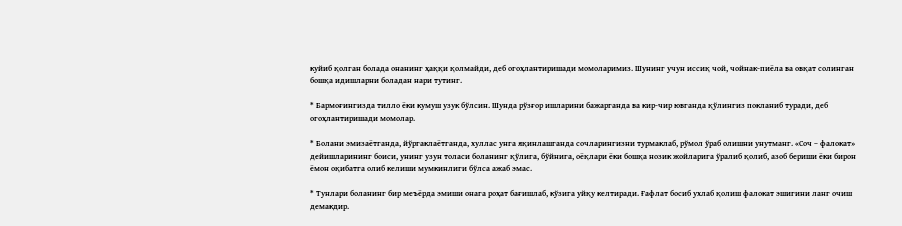куйиб қолган болада онанинг ҳаққи қолмайди, деб огоҳлантиришади момоларимиз. Шунинг учун иссиқ чой, чойнак-пиёла ва овқат солинган бошқа идишларни боладан нари тутинг.

* Бармоғингизда тилло ёки кумуш узук бўлсин. Шунда рўзғор ишларини бажарганда ва кир-чир ювганда қўлингиз покланиб туради, деб огоҳлантиришади момолар.

* Болани эмизаётганда, йўргаклаётганда, хуллас унга яқинлашганда сочларингизни турмаклаб, рўмол ўраб олишни унутманг. «Соч – фалокат» дейишларининг боиси, унинг узун толаси боланинг қўлига, бўйнига, оёқлари ёки бошқа нозик жойларига ўралиб қолиб, азоб бериши ёки бирон ёмон оқибатга олиб келиши мумкинлиги бўлса ажаб эмас.

* Тунлари боланинг бир меъёрда эмиши онага роҳат бағишлаб, кўзига уйқу келтиради. Ғафлат босиб ухлаб қолиш фалокат эшигини ланг очиш демакдир.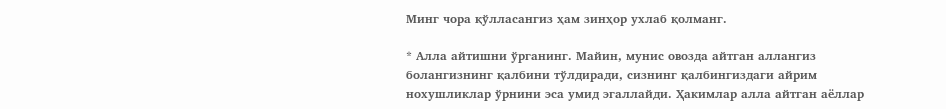Минг чора қўлласангиз ҳам зинҳор ухлаб қолманг.

* Алла айтишни ўрганинг. Майин, мунис овозда айтган аллангиз болангизнинг қалбини тўлдиради, сизнинг қалбингиздаги айрим нохушликлар ўрнини эса умид эгаллайди. Ҳакимлар алла айтган аёллар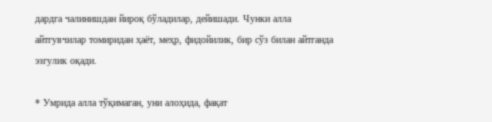дардга чалинишдан йироқ бўладилар, дейишади. Чунки алла айтгувчилар томиридан ҳаёт, меҳр, фидойилик, бир сўз билан айтганда эзгулик оқади.

* Умрида алла тўқимаган, уни алоҳида, фақат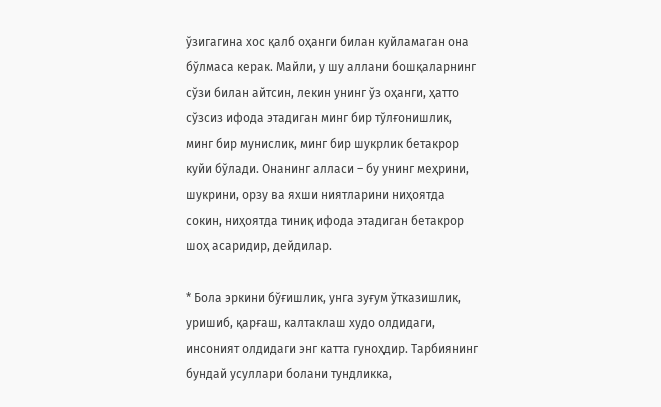ўзигагина хос қалб оҳанги билан куйламаган она бўлмаса керак. Майли, у шу аллани бошқаларнинг сўзи билан айтсин, лекин унинг ўз оҳанги, ҳатто сўзсиз ифода этадиган минг бир тўлғонишлик, минг бир мунислик, минг бир шукрлик бетакрор куйи бўлади. Онанинг алласи – бу унинг меҳрини, шукрини, орзу ва яхши ниятларини ниҳоятда сокин, ниҳоятда тиниқ ифода этадиган бетакрор шоҳ асаридир, дейдилар.

* Бола эркини бўғишлик, унга зуғум ўтказишлик, уришиб, қарғаш, калтаклаш худо олдидаги, инсоният олдидаги энг катта гуноҳдир. Тарбиянинг бундай усуллари болани тундликка,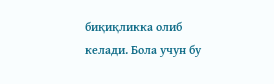биқиқликка олиб келади. Бола учун бу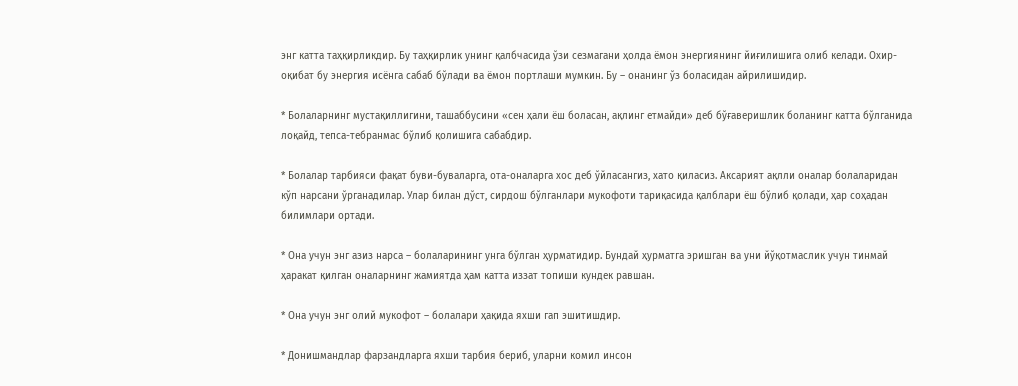энг катта таҳқирликдир. Бу таҳқирлик унинг қалбчасида ўзи сезмагани ҳолда ёмон энергиянинг йиғилишига олиб келади. Охир-оқибат бу энергия исёнга сабаб бўлади ва ёмон портлаши мумкин. Бу – онанинг ўз боласидан айрилишидир.

* Болаларнинг мустақиллигини, ташаббусини «сен ҳали ёш боласан, ақлинг етмайди» деб бўғаверишлик боланинг катта бўлганида лоқайд, тепса-тебранмас бўлиб қолишига сабабдир.

* Болалар тарбияси фақат буви-буваларга, ота-оналарга хос деб ўйласангиз, хато қиласиз. Аксарият ақлли оналар болаларидан кўп нарсани ўрганадилар. Улар билан дўст, сирдош бўлганлари мукофоти тариқасида қалблари ёш бўлиб қолади, ҳар соҳадан билимлари ортади.

* Она учун энг азиз нарса – болаларининг унга бўлган ҳурматидир. Бундай ҳурматга эришган ва уни йўқотмаслик учун тинмай ҳаракат қилган оналарнинг жамиятда ҳам катта иззат топиши кундек равшан.

* Она учун энг олий мукофот – болалари ҳақида яхши гап эшитишдир.

* Донишмандлар фарзандларга яхши тарбия бериб, уларни комил инсон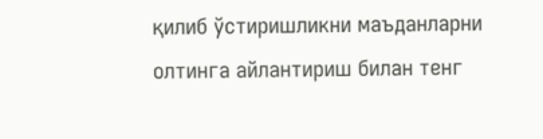қилиб ўстиришликни маъданларни олтинга айлантириш билан тенг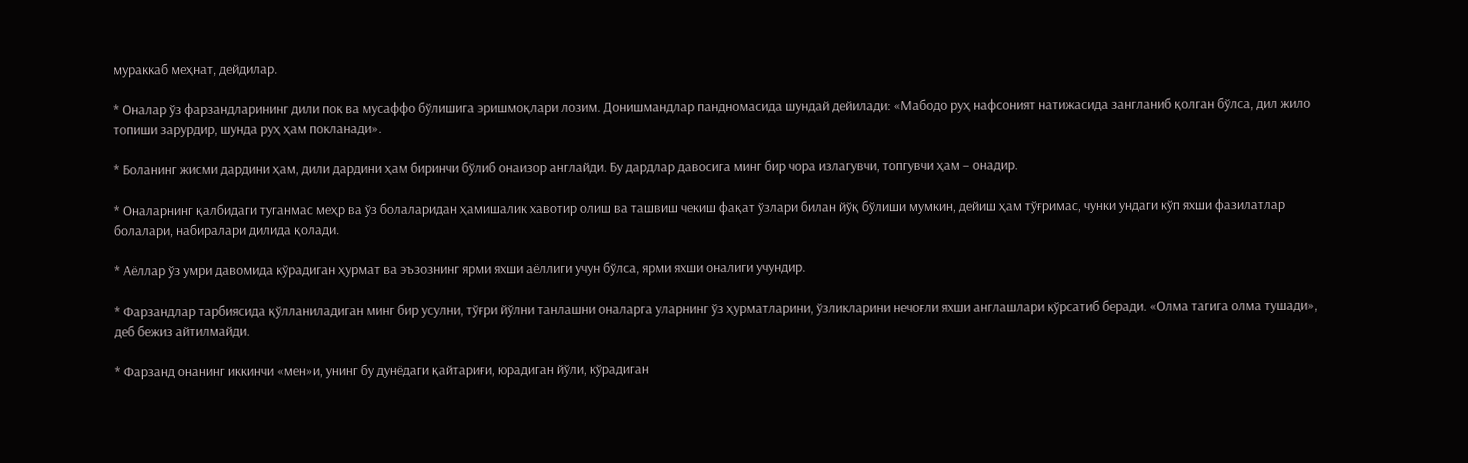мураккаб меҳнат, дейдилар.

* Оналар ўз фарзандларининг дили пок ва мусаффо бўлишига эришмоқлари лозим. Донишмандлар пандномасида шундай дейилади: «Мабодо руҳ нафсоният натижасида зангланиб қолган бўлса, дил жило топиши зарурдир, шунда руҳ ҳам покланади».

* Боланинг жисми дардини ҳам, дили дардини ҳам биринчи бўлиб онаизор англайди. Бу дардлар давосига минг бир чора излагувчи, топгувчи ҳам – онадир.

* Оналарнинг қалбидаги туганмас меҳр ва ўз болаларидан ҳамишалик хавотир олиш ва ташвиш чекиш фақат ўзлари билан йўқ бўлиши мумкин, дейиш ҳам тўғримас, чунки ундаги кўп яхши фазилатлар болалари, набиралари дилида қолади.

* Аёллар ўз умри давомида кўрадиган ҳурмат ва эъзознинг ярми яхши аёллиги учун бўлса, ярми яхши оналиги учундир.

* Фарзандлар тарбиясида қўлланиладиган минг бир усулни, тўғри йўлни танлашни оналарга уларнинг ўз ҳурматларини, ўзликларини нечоғли яхши англашлари кўрсатиб беради. «Олма тагига олма тушади», деб бежиз айтилмайди.

* Фарзанд онанинг иккинчи «мен»и, унинг бу дунёдаги қайтариғи, юрадиган йўли, кўрадиган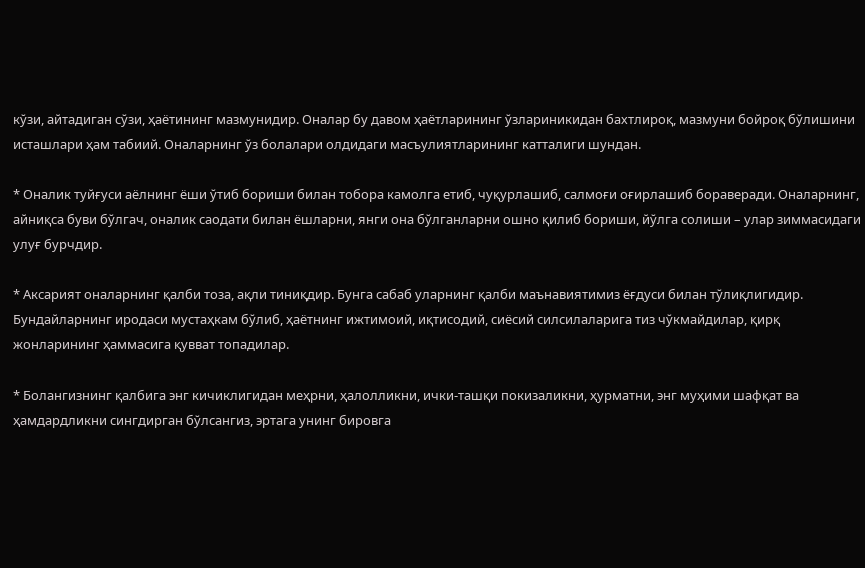кўзи, айтадиган сўзи, ҳаётининг мазмунидир. Оналар бу давом ҳаётларининг ўзлариникидан бахтлироқ, мазмуни бойроқ бўлишини исташлари ҳам табиий. Оналарнинг ўз болалари олдидаги масъулиятларининг катталиги шундан.

* Оналик туйғуси аёлнинг ёши ўтиб бориши билан тобора камолга етиб, чуқурлашиб, салмоғи оғирлашиб бораверади. Оналарнинг, айниқса буви бўлгач, оналик саодати билан ёшларни, янги она бўлганларни ошно қилиб бориши, йўлга солиши – улар зиммасидаги улуғ бурчдир.

* Аксарият оналарнинг қалби тоза, ақли тиниқдир. Бунга сабаб уларнинг қалби маънавиятимиз ёғдуси билан тўлиқлигидир. Бундайларнинг иродаси мустаҳкам бўлиб, ҳаётнинг ижтимоий, иқтисодий, сиёсий силсилаларига тиз чўкмайдилар, қирқ жонларининг ҳаммасига қувват топадилар.

* Болангизнинг қалбига энг кичиклигидан меҳрни, ҳалолликни, ички-ташқи покизаликни, ҳурматни, энг муҳими шафқат ва ҳамдардликни сингдирган бўлсангиз, эртага унинг бировга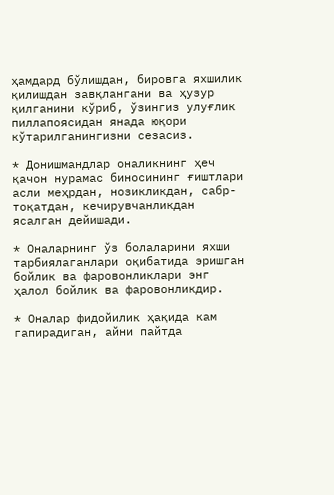ҳамдард бўлишдан, бировга яхшилик қилишдан завқлангани ва ҳузур қилганини кўриб, ўзингиз улуғлик пиллапоясидан янада юқори кўтарилганингизни сезасиз.

* Донишмандлар оналикнинг ҳеч қачон нурамас биносининг ғиштлари асли меҳрдан, нозикликдан, сабр-тоқатдан, кечирувчанликдан ясалган дейишади.

* Оналарнинг ўз болаларини яхши тарбиялаганлари оқибатида эришган бойлик ва фаровонликлари энг ҳалол бойлик ва фаровонликдир.

* Оналар фидойилик ҳақида кам гапирадиган, айни пайтда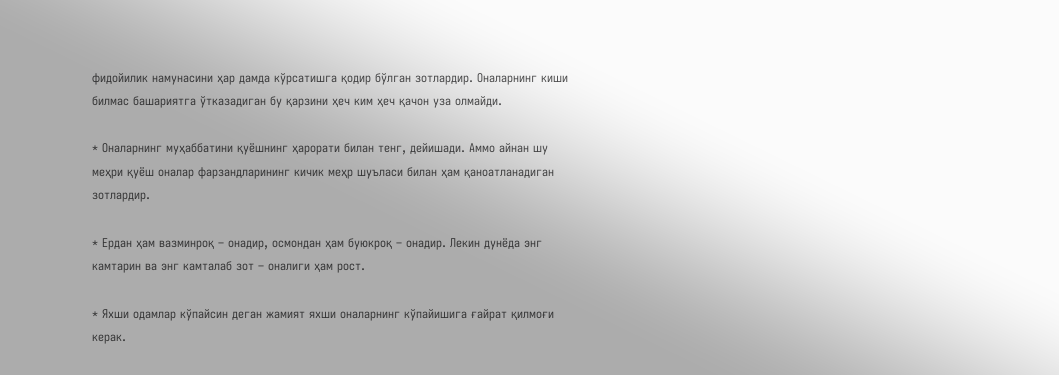фидойилик намунасини ҳар дамда кўрсатишга қодир бўлган зотлардир. Оналарнинг киши билмас башариятга ўтказадиган бу қарзини ҳеч ким ҳеч қачон уза олмайди.

* Оналарнинг муҳаббатини қуёшнинг ҳарорати билан тенг, дейишади. Аммо айнан шу меҳри қуёш оналар фарзандларининг кичик меҳр шуъласи билан ҳам қаноатланадиган зотлардир.

* Ердан ҳам вазминроқ – онадир, осмондан ҳам буюкроқ – онадир. Лекин дунёда энг камтарин ва энг камталаб зот – оналиги ҳам рост.

* Яхши одамлар кўпайсин деган жамият яхши оналарнинг кўпайишига ғайрат қилмоғи керак.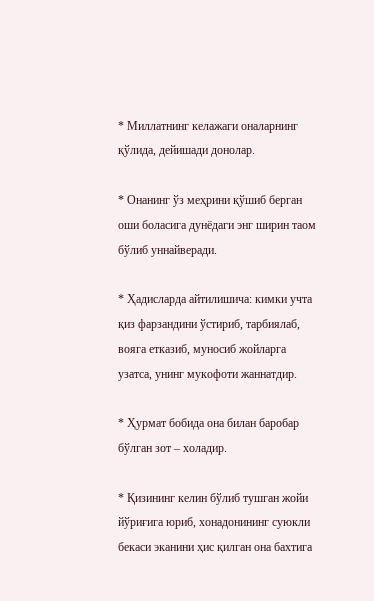* Миллатнинг келажаги оналарнинг қўлида, дейишади донолар.

* Онанинг ўз меҳрини қўшиб берган оши боласига дунёдаги энг ширин таом бўлиб уннайверади.

* Ҳадисларда айтилишича: кимки учта қиз фарзандини ўстириб, тарбиялаб, вояга етказиб, муносиб жойларга узатса, унинг мукофоти жаннатдир.

* Ҳурмат бобида она билан баробар бўлган зот – холадир.

* Қизининг келин бўлиб тушган жойи йўриғига юриб, хонадонининг суюкли бекаси эканини ҳис қилган она бахтига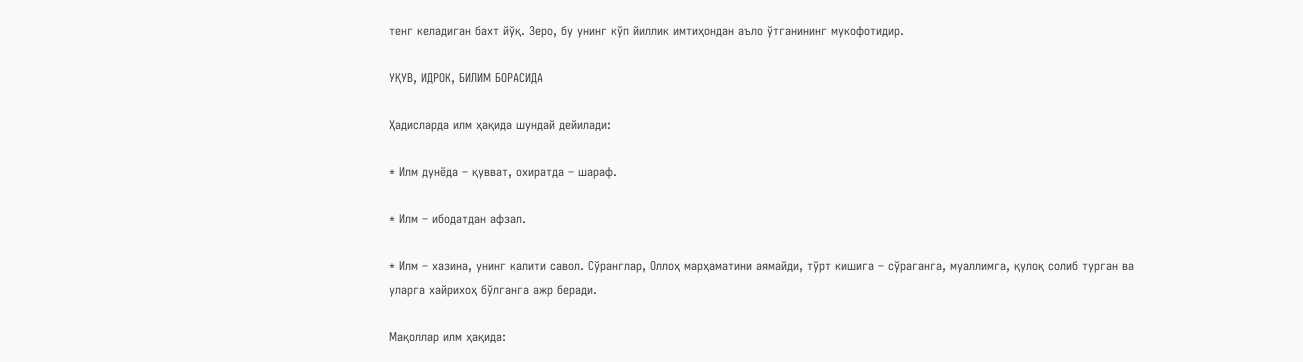тенг келадиган бахт йўқ. Зеро, бу унинг кўп йиллик имтиҳондан аъло ўтганининг мукофотидир.

УҚУВ, ИДРОК, БИЛИМ БОРАСИДА

Ҳадисларда илм ҳақида шундай дейилади:

* Илм дунёда – қувват, охиратда – шараф.

* Илм – ибодатдан афзал.

* Илм – хазина, унинг калити савол. Сўранглар, Оллоҳ марҳаматини аямайди, тўрт кишига – сўраганга, муаллимга, қулоқ солиб турган ва уларга хайрихоҳ бўлганга ажр беради.

Мақоллар илм ҳақида: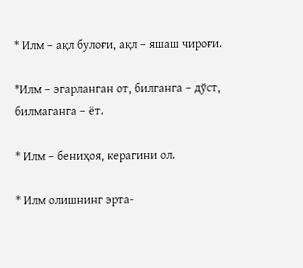* Илм – ақл булоғи, ақл – яшаш чироғи.

*Илм – эгарланган от, билганга – дўст, билмаганга – ёт.

* Илм – бениҳоя, керагини ол.

* Илм олишнинг эрта-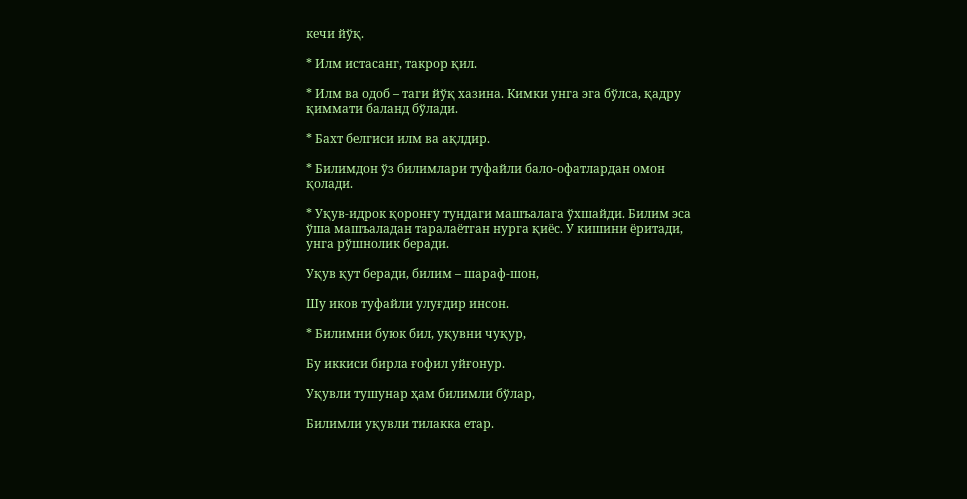кечи йўқ.

* Илм истасанг, такрор қил.

* Илм ва одоб – таги йўқ хазина. Кимки унга эга бўлса, қадру қиммати баланд бўлади.

* Бахт белгиси илм ва ақлдир.

* Билимдон ўз билимлари туфайли бало-офатлардан омон қолади.

* Уқув-идрок қоронғу тундаги машъалага ўхшайди. Билим эса ўша машъаладан таралаётган нурга қиёс. У кишини ёритади, унга рўшнолик беради.

Уқув қут беради, билим – шараф-шон,

Шу иков туфайли улуғдир инсон.

* Билимни буюк бил, уқувни чуқур,

Бу иккиси бирла ғофил уйғонур.

Уқувли тушунар ҳам билимли бўлар,

Билимли уқувли тилакка етар.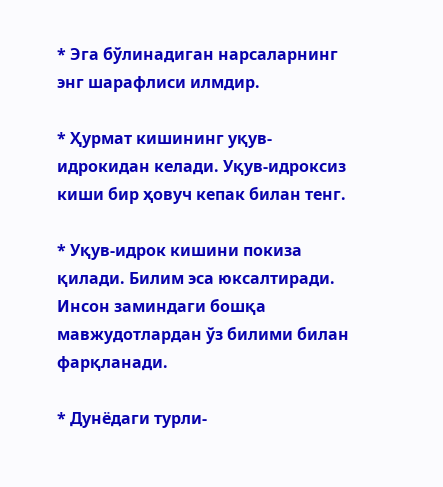* Эга бўлинадиган нарсаларнинг энг шарафлиси илмдир.

* Ҳурмат кишининг уқув-идрокидан келади. Уқув-идроксиз киши бир ҳовуч кепак билан тенг.

* Уқув-идрок кишини покиза қилади. Билим эса юксалтиради. Инсон заминдаги бошқа мавжудотлардан ўз билими билан фарқланади.

* Дунёдаги турли-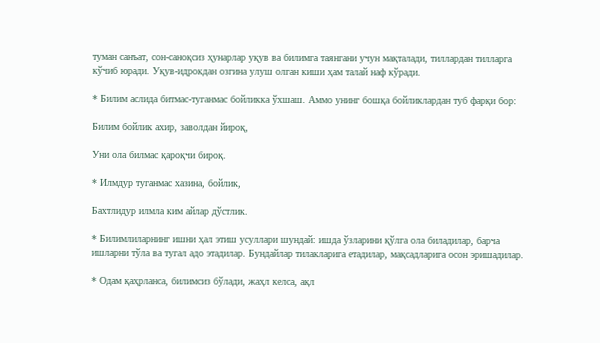туман санъат, сон-саноқсиз ҳунарлар уқув ва билимга таянгани учун мақталади, тиллардан тилларга кўчиб юради. Уқув-идрокдан озгина улуш олган киши ҳам талай наф кўради.

* Билим аслида битмас-туганмас бойликка ўхшаш. Аммо унинг бошқа бойликлардан туб фарқи бор:

Билим бойлик ахир, заволдан йироқ,

Уни ола билмас қароқчи бироқ.

* Илмдур туганмас хазина, бойлик,

Бахтлидур илмла ким айлар дўстлик.

* Билимлиларнинг ишни ҳал этиш усуллари шундай: ишда ўзларини қўлга ола биладилар, барча ишларни тўла ва тугал адо этадилар. Бундайлар тилакларига етадилар, мақсадларига осон эришадилар.

* Одам қаҳрланса, билимсиз бўлади, жаҳл келса, ақл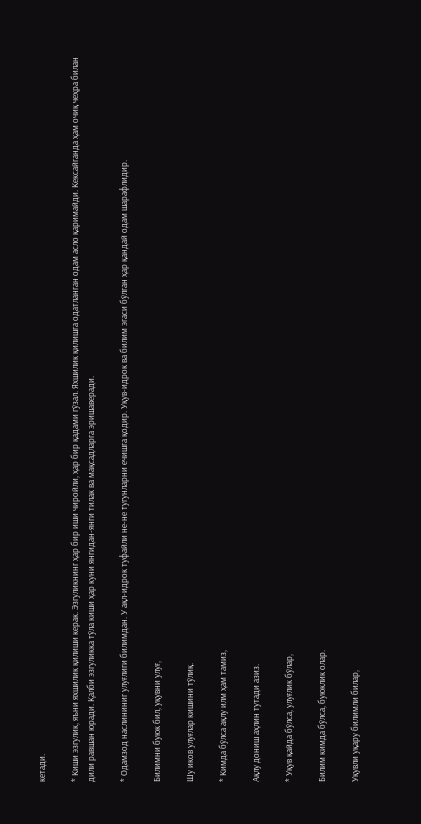кетади.

* Киши эзгулик, яъни яхшилик қилиши керак. Эзгуликнинг ҳар бир иши чиройли, ҳар бир қадами гўзал. Яхшилик қилишга одатланган одам асло қаримайди. Кексайганда ҳам очиқ чеҳра билан дили равшан юради. Қалби эзгуликка тўла киши ҳар куни янгидан-янги тилак ва мақсадларга эришаверади.

* Одамзод наслининиг улуғлиги билимдан. У ақл-идрок туфайли не-не тугунларни ечишга қодир. Уқув-идрок ва билим эгаси бўлган ҳар қандай одам шарафлидир.

Билимни буюк бил, уқувни улуғ,

Шу иков улуғлар кишини тўлиқ.

* Кимда бўлса ақлу илм ҳам тамиз,

Ақлу дониш аҳлин тутади азиз.

* Уқув қайда бўлса, улуғлик бўлар,

Билим кимда бўлса, буюклик олар.

Уқувли уқару билимли билар,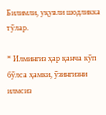Билимли, уқувли шодликка тўлар.

* Илмингиз ҳар қанча кўп бўлса ҳамки, ўзингизни илмсиз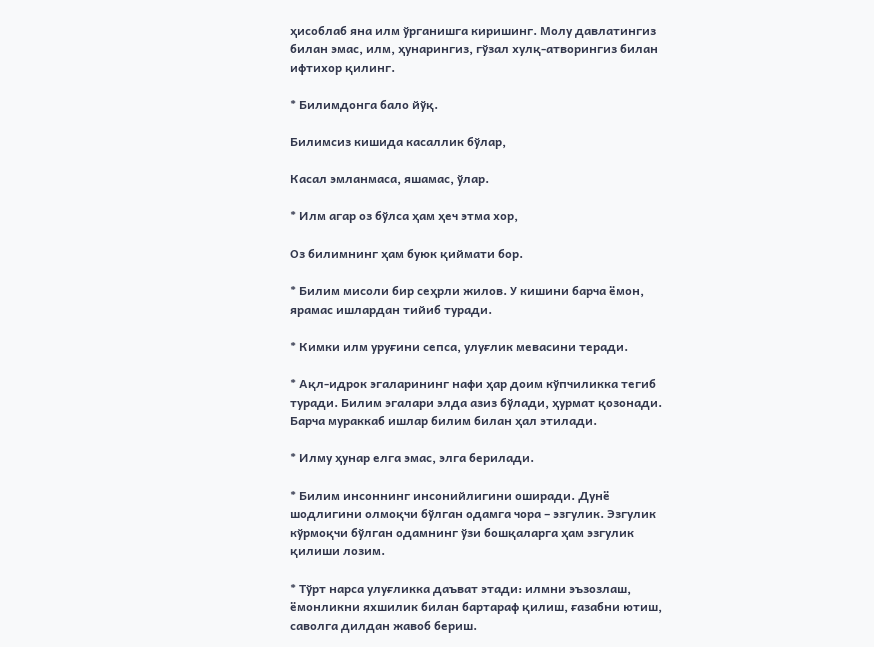ҳисоблаб яна илм ўрганишга киришинг. Молу давлатингиз билан эмас, илм, ҳунарингиз, гўзал хулқ-атворингиз билан ифтихор қилинг.

* Билимдонга бало йўқ.

Билимсиз кишида касаллик бўлар,

Касал эмланмаса, яшамас, ўлар.

* Илм агар оз бўлса ҳам ҳеч этма хор,

Оз билимнинг ҳам буюк қиймати бор.

* Билим мисоли бир сеҳрли жилов. У кишини барча ёмон, ярамас ишлардан тийиб туради.

* Кимки илм уруғини сепса, улуғлик мевасини теради.

* Ақл-идрок эгаларининг нафи ҳар доим кўпчиликка тегиб туради. Билим эгалари элда азиз бўлади, ҳурмат қозонади. Барча мураккаб ишлар билим билан ҳал этилади.

* Илму ҳунар елга эмас, элга берилади.

* Билим инсоннинг инсонийлигини оширади. Дунё шодлигини олмоқчи бўлган одамга чора – эзгулик. Эзгулик кўрмоқчи бўлган одамнинг ўзи бошқаларга ҳам эзгулик қилиши лозим.

* Тўрт нарса улуғликка даъват этади: илмни эъзозлаш, ёмонликни яхшилик билан бартараф қилиш, ғазабни ютиш, саволга дилдан жавоб бериш.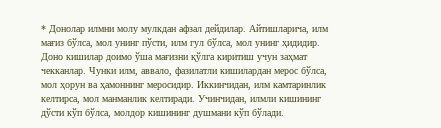* Донолар илмни молу мулкдан афзал дейдилар. Айтишларича, илм мағиз бўлса, мол унинг пўсти, илм гул бўлса, мол унинг ҳидидир. Доно кишилар доимо ўша мағизни қўлга киритиш учун заҳмат чекканлар. Чунки илм, аввало, фазилатли кишилардан мерос бўлса, мол ҳорун ва ҳамоннинг меросидир. Иккинчидан, илм камтаринлик келтирса, мол манманлик келтиради. Учинчидан, илмли кишининг дўсти кўп бўлса, молдор кишининг душмани кўп бўлади.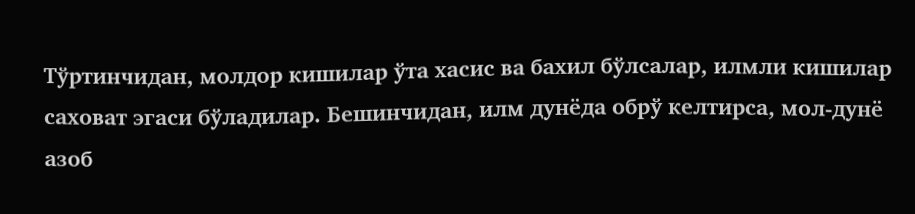Тўртинчидан, молдор кишилар ўта хасис ва бахил бўлсалар, илмли кишилар саховат эгаси бўладилар. Бешинчидан, илм дунёда обрў келтирса, мол-дунё азоб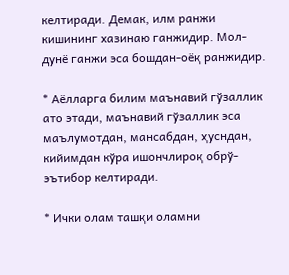келтиради. Демак, илм ранжи кишининг хазинаю ганжидир. Мол-дунё ганжи эса бошдан-оёқ ранжидир.

* Аёлларга билим маънавий гўзаллик ато этади, маънавий гўзаллик эса маълумотдан, мансабдан, ҳусндан, кийимдан кўра ишончлироқ обрў-эътибор келтиради.

* Ички олам ташқи оламни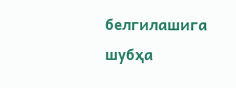белгилашига шубҳа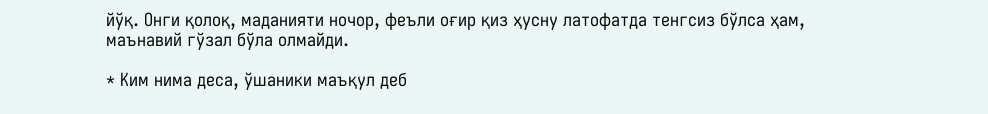йўқ. Онги қолоқ, маданияти ночор, феъли оғир қиз ҳусну латофатда тенгсиз бўлса ҳам, маънавий гўзал бўла олмайди.

* Ким нима деса, ўшаники маъқул деб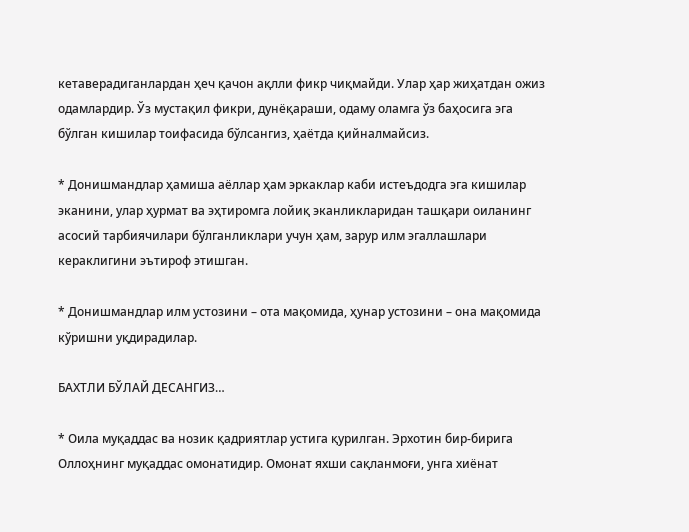кетаверадиганлардан ҳеч қачон ақлли фикр чиқмайди. Улар ҳар жиҳатдан ожиз одамлардир. Ўз мустақил фикри, дунёқараши, одаму оламга ўз баҳосига эга бўлган кишилар тоифасида бўлсангиз, ҳаётда қийналмайсиз.

* Донишмандлар ҳамиша аёллар ҳам эркаклар каби истеъдодга эга кишилар эканини, улар ҳурмат ва эҳтиромга лойиқ эканликларидан ташқари оиланинг асосий тарбиячилари бўлганликлари учун ҳам, зарур илм эгаллашлари кераклигини эътироф этишган.

* Донишмандлар илм устозини – ота мақомида, ҳунар устозини – она мақомида кўришни уқдирадилар.

БАХТЛИ БЎЛАЙ ДЕСАНГИЗ…

* Оила муқаддас ва нозик қадриятлар устига қурилган. Эрхотин бир-бирига Оллоҳнинг муқаддас омонатидир. Омонат яхши сақланмоғи, унга хиёнат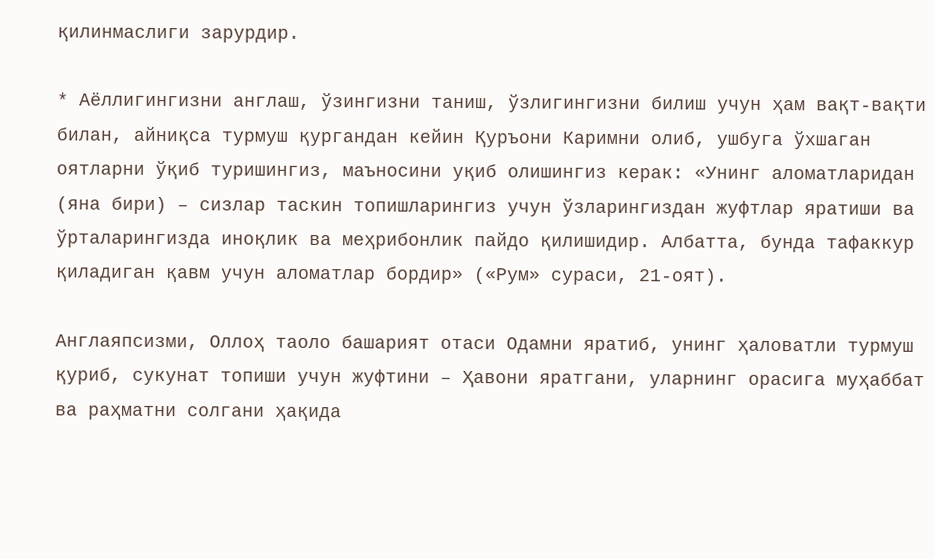қилинмаслиги зарурдир.

* Аёллигингизни англаш, ўзингизни таниш, ўзлигингизни билиш учун ҳам вақт-вақти билан, айниқса турмуш қургандан кейин Қуръони Каримни олиб, ушбуга ўхшаган оятларни ўқиб туришингиз, маъносини уқиб олишингиз керак: «Унинг аломатларидан (яна бири) – сизлар таскин топишларингиз учун ўзларингиздан жуфтлар яратиши ва ўрталарингизда иноқлик ва меҳрибонлик пайдо қилишидир. Албатта, бунда тафаккур қиладиган қавм учун аломатлар бордир» («Рум» сураси, 21-оят).

Англаяпсизми, Оллоҳ таоло башарият отаси Одамни яратиб, унинг ҳаловатли турмуш қуриб, сукунат топиши учун жуфтини – Ҳавони яратгани, уларнинг орасига муҳаббат ва раҳматни солгани ҳақида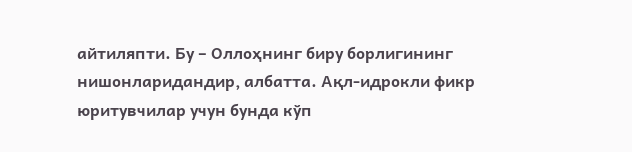айтиляпти. Бу – Оллоҳнинг биру борлигининг нишонларидандир, албатта. Ақл-идрокли фикр юритувчилар учун бунда кўп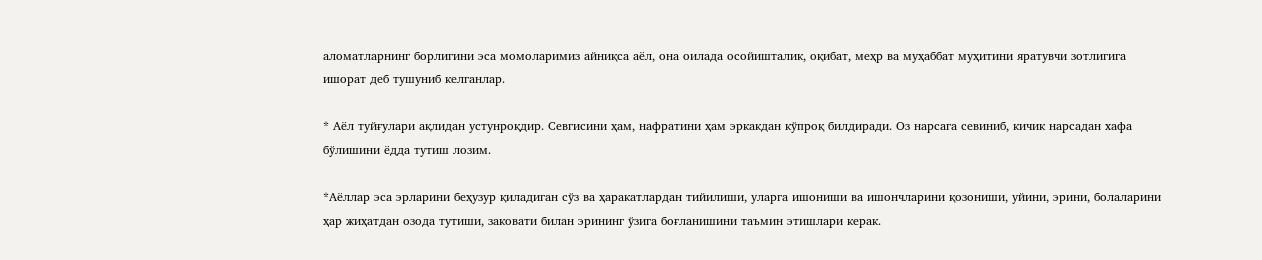аломатларнинг борлигини эса момоларимиз айниқса аёл, она оилада осойишталик, оқибат, меҳр ва муҳаббат муҳитини яратувчи зотлигига ишорат деб тушуниб келганлар.

* Аёл туйғулари ақлидан устунроқдир. Севгисини ҳам, нафратини ҳам эркакдан кўпроқ билдиради. Оз нарсага севиниб, кичик нарсадан хафа бўлишини ёдда тутиш лозим.

*Аёллар эса эрларини беҳузур қиладиган сўз ва ҳаракатлардан тийилиши, уларга ишониши ва ишончларини қозониши, уйини, эрини, болаларини ҳар жиҳатдан озода тутиши, заковати билан эрининг ўзига боғланишини таъмин этишлари керак.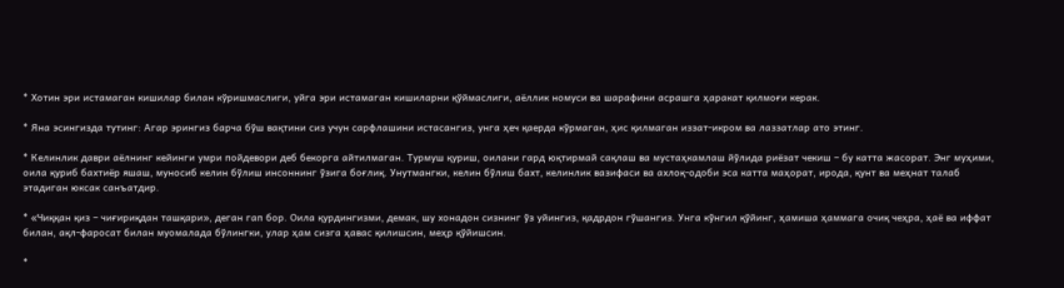* Хотин эри истамаган кишилар билан кўришмаслиги, уйга эри истамаган кишиларни қўймаслиги, аёллик номуси ва шарафини асрашга ҳаракат қилмоғи керак.

* Яна эсингизда тутинг: Агар эрингиз барча бўш вақтини сиз учун сарфлашини истасангиз, унга ҳеч қаерда кўрмаган, ҳис қилмаган иззат-икром ва лаззатлар ато этинг.

* Келинлик даври аёлнинг кейинги умри пойдевори деб бекорга айтилмаган. Турмуш қуриш, оилани гард юқтирмай сақлаш ва мустаҳкамлаш йўлида риёзат чекиш – бу катта жасорат. Энг муҳими, оила қуриб бахтиёр яшаш, муносиб келин бўлиш инсоннинг ўзига боғлиқ. Унутмангки, келин бўлиш бахт, келинлик вазифаси ва ахлоқ-одоби эса катта маҳорат, ирода, қунт ва меҳнат талаб этадиган юксак санъатдир.

* «Чиққан қиз – чиғириқдан ташқари», деган гап бор. Оила қурдингизми, демак, шу хонадон сизнинг ўз уйингиз, қадрдон гўшангиз. Унга кўнгил қўйинг, ҳамиша ҳаммага очиқ чеҳра, ҳаё ва иффат билан, ақл-фаросат билан муомалада бўлингки, улар ҳам сизга ҳавас қилишсин, меҳр қўйишсин.

*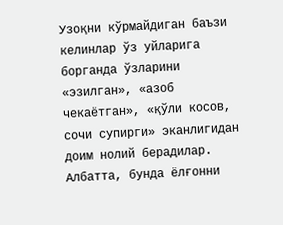Узоқни кўрмайдиган баъзи келинлар ўз уйларига борганда ўзларини «эзилган», «азоб чекаётган», «қўли косов, сочи супирги» эканлигидан доим нолий берадилар. Албатта, бунда ёлғонни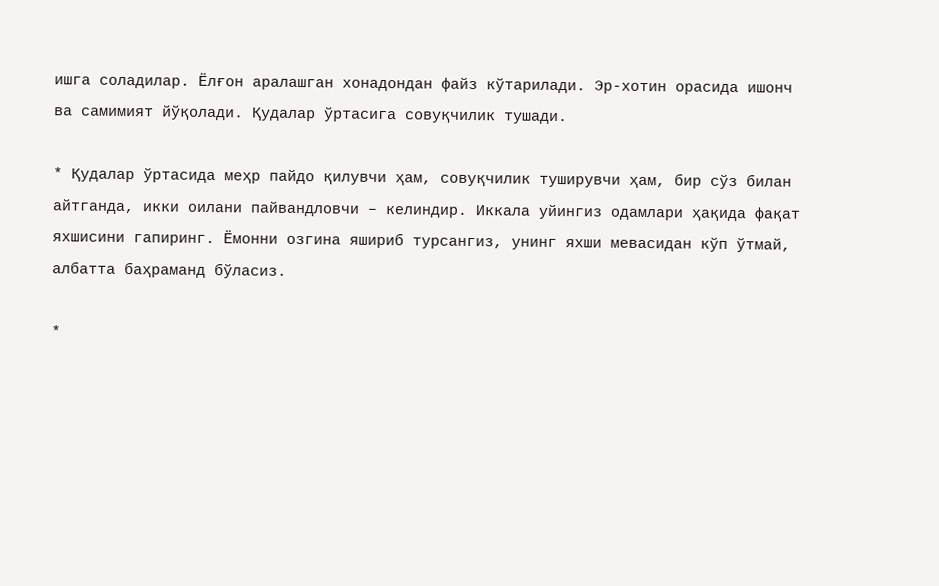ишга соладилар. Ёлғон аралашган хонадондан файз кўтарилади. Эр-хотин орасида ишонч ва самимият йўқолади. Қудалар ўртасига совуқчилик тушади.

* Қудалар ўртасида меҳр пайдо қилувчи ҳам, совуқчилик туширувчи ҳам, бир сўз билан айтганда, икки оилани пайвандловчи – келиндир. Иккала уйингиз одамлари ҳақида фақат яхшисини гапиринг. Ёмонни озгина яшириб турсангиз, унинг яхши мевасидан кўп ўтмай, албатта баҳраманд бўласиз.

*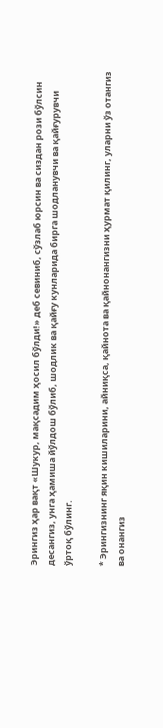Эрингиз ҳар вақт «Шукур, мақсадим ҳосил бўлди!» деб севиниб, сўзлаб юрсин ва сиздан рози бўлсин десангиз, унга ҳамиша йўлдош бўлиб, шодлик ва қайғу кунларида бирга шодланувчи ва қайғурувчи ўртоқ бўлинг.

* Эрингизнинг яқин кишиларини, айниқса, қайнота ва қайнонангизни ҳурмат қилинг, уларни ўз отангиз ва онангиз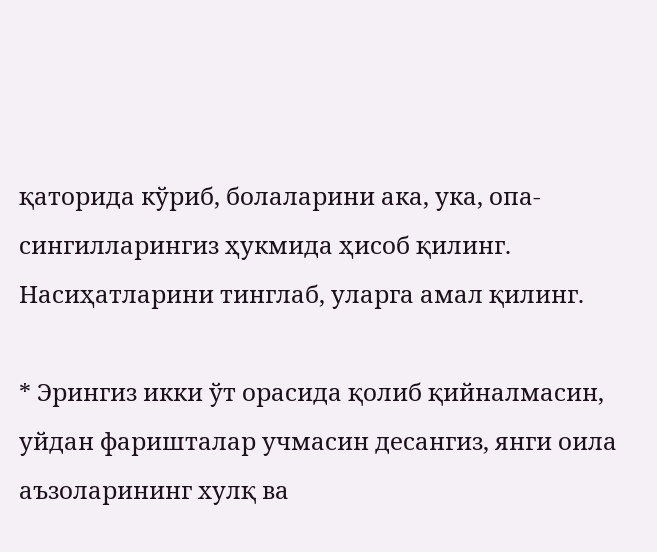қаторида кўриб, болаларини ака, ука, опа-сингилларингиз ҳукмида ҳисоб қилинг. Насиҳатларини тинглаб, уларга амал қилинг.

* Эрингиз икки ўт орасида қолиб қийналмасин, уйдан фаришталар учмасин десангиз, янги оила аъзоларининг хулқ ва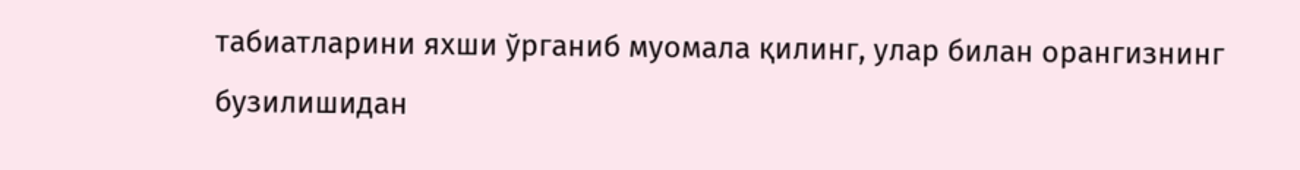табиатларини яхши ўрганиб муомала қилинг, улар билан орангизнинг бузилишидан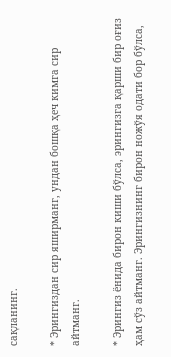сақланинг.

* Эрингиздан сир яширманг, ундан бошқа ҳеч кимга сир айтманг.

* Эрингиз ёнида бирон киши бўлса, эрингизга қарши бир оғиз ҳам сўз айтманг. Эрингизнинг бирон ножўя одати бор бўлса,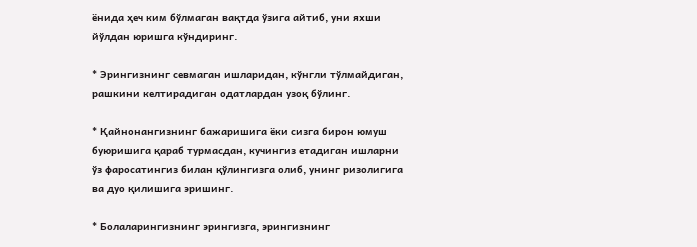ёнида ҳеч ким бўлмаган вақтда ўзига айтиб, уни яхши йўлдан юришга кўндиринг.

* Эрингизнинг севмаган ишларидан, кўнгли тўлмайдиган, рашкини келтирадиган одатлардан узоқ бўлинг.

* Қайнонангизнинг бажаришига ёки сизга бирон юмуш буюришига қараб турмасдан, кучингиз етадиган ишларни ўз фаросатингиз билан қўлингизга олиб, унинг ризолигига ва дуо қилишига эришинг.

* Болаларингизнинг эрингизга, эрингизнинг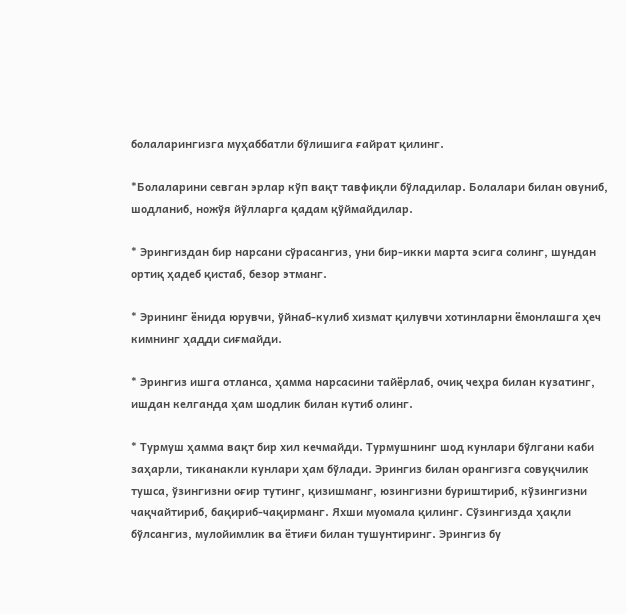болаларингизга муҳаббатли бўлишига ғайрат қилинг.

*Болаларини севган эрлар кўп вақт тавфиқли бўладилар. Болалари билан овуниб, шодланиб, ножўя йўлларга қадам қўймайдилар.

* Эрингиздан бир нарсани сўрасангиз, уни бир-икки марта эсига солинг, шундан ортиқ ҳадеб қистаб, безор этманг.

* Эрининг ёнида юрувчи, ўйнаб-кулиб хизмат қилувчи хотинларни ёмонлашга ҳеч кимнинг ҳадди сиғмайди.

* Эрингиз ишга отланса, ҳамма нарсасини тайёрлаб, очиқ чеҳра билан кузатинг, ишдан келганда ҳам шодлик билан кутиб олинг.

* Турмуш ҳамма вақт бир хил кечмайди. Турмушнинг шод кунлари бўлгани каби заҳарли, тиканакли кунлари ҳам бўлади. Эрингиз билан орангизга совуқчилик тушса, ўзингизни оғир тутинг, қизишманг, юзингизни буриштириб, кўзингизни чақчайтириб, бақириб-чақирманг. Яхши муомала қилинг. Сўзингизда ҳақли бўлсангиз, мулойимлик ва ётиғи билан тушунтиринг. Эрингиз бу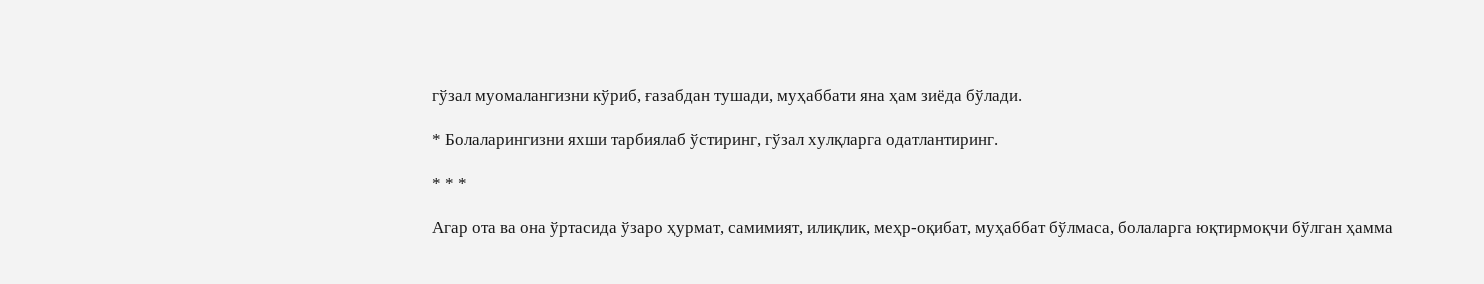гўзал муомалангизни кўриб, ғазабдан тушади, муҳаббати яна ҳам зиёда бўлади.

* Болаларингизни яхши тарбиялаб ўстиринг, гўзал хулқларга одатлантиринг.

* * *

Агар ота ва она ўртасида ўзаро ҳурмат, самимият, илиқлик, меҳр-оқибат, муҳаббат бўлмаса, болаларга юқтирмоқчи бўлган ҳамма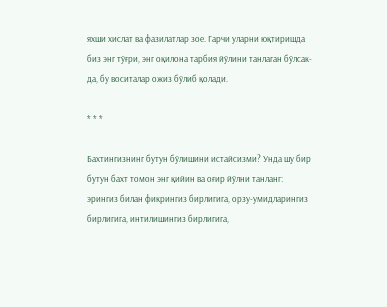яхши хислат ва фазилатлар зое. Гарчи уларни юқтиришда биз энг тўғри, энг оқилона тарбия йўлини танлаган бўлсак-да, бу воситалар ожиз бўлиб қолади.

* * *

Бахтингизнинг бутун бўлишини истайсизми? Унда шу бир бутун бахт томон энг қийин ва оғир йўлни танланг: эрингиз билан фикрингиз бирлигига, орзу-умидларингиз бирлигига, интилишингиз бирлигига,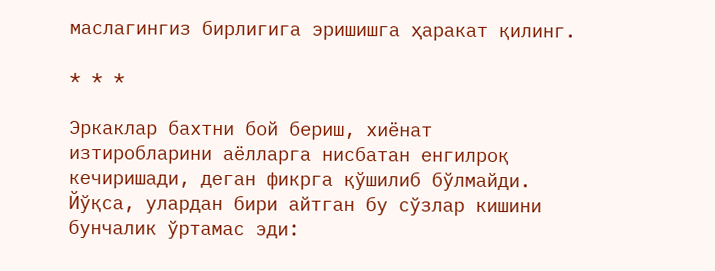маслагингиз бирлигига эришишга ҳаракат қилинг.

* * *

Эркаклар бахтни бой бериш, хиёнат изтиробларини аёлларга нисбатан енгилроқ кечиришади, деган фикрга қўшилиб бўлмайди. Йўқса, улардан бири айтган бу сўзлар кишини бунчалик ўртамас эди: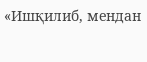«Ишқилиб, мендан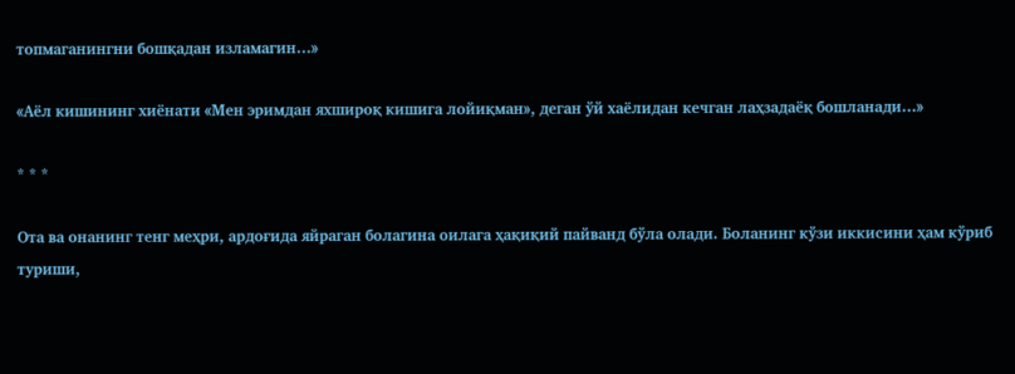топмаганингни бошқадан изламагин…»

«Аёл кишининг хиёнати «Мен эримдан яхшироқ кишига лойиқман», деган ўй хаёлидан кечган лаҳзадаёқ бошланади…»

* * *

Ота ва онанинг тенг меҳри, ардоғида яйраган болагина оилага ҳақиқий пайванд бўла олади. Боланинг кўзи иккисини ҳам кўриб туриши,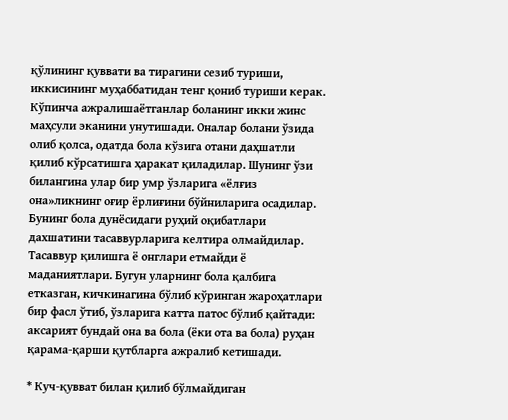қўлининг қуввати ва тирагини сезиб туриши, иккисининг муҳаббатидан тенг қониб туриши керак. Кўпинча ажралишаётганлар боланинг икки жинс маҳсули эканини унутишади. Оналар болани ўзида олиб қолса, одатда бола кўзига отани даҳшатли қилиб кўрсатишга ҳаракат қиладилар. Шунинг ўзи билангина улар бир умр ўзларига «ёлғиз она»ликнинг оғир ёрлиғини бўйниларига осадилар. Бунинг бола дунёсидаги руҳий оқибатлари дахшатини тасаввурларига келтира олмайдилар. Тасаввур қилишга ё онглари етмайди ё маданиятлари. Бугун уларнинг бола қалбига етказган, кичкинагина бўлиб кўринган жароҳатлари бир фасл ўтиб, ўзларига катта патос бўлиб қайтади: аксарият бундай она ва бола (ёки ота ва бола) руҳан қарама-қарши қутбларга ажралиб кетишади.

* Куч-қувват билан қилиб бўлмайдиган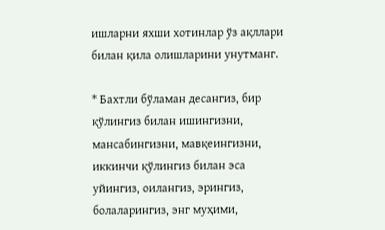ишларни яхши хотинлар ўз ақллари билан қила олишларини унутманг.

* Бахтли бўламан десангиз, бир қўлингиз билан ишингизни, мансабингизни, мавқеингизни, иккинчи қўлингиз билан эса уйингиз, оилангиз, эрингиз, болаларингиз, энг муҳими,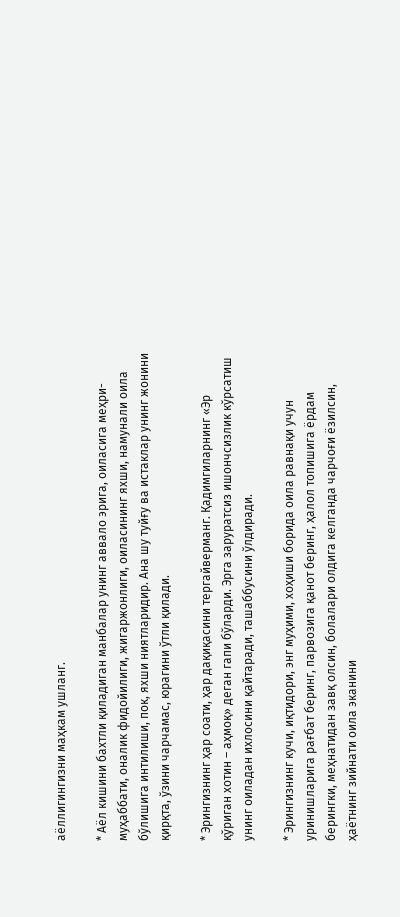аёллигингизни маҳкам ушланг.

* Аёл кишини бахтли қиладиган манбалар унинг аввало эрига, оиласига меҳри-муҳаббати, оналик фидойилиги, жигаржонлиги, оиласининг яхши, намунали оила бўлишига интилиши, пок, яхши ниятларидир. Ана шу туйғу ва истаклар унинг жонини қирқта, ўзини чарчамас, юрагини ўтли қилади.

* Эрингизнинг ҳар соати, ҳар дақиқасини тергайверманг. Қадимгиларнинг «Эр қўриган хотин – аҳмоқ» деган гапи бўларди. Эрга заруратсиз ишончсизлик кўрсатиш унинг оиладан ихлосини қайтаради, ташаббусини ўлдиради.

* Эрингизнинг кучи, иқтидори, энг муҳими, хоҳиши борида оила равнақи учун уринишларига рағбат беринг, парвозига қанот беринг, ҳалол топишига ёрдам берингки, меҳнатидан завқ олсин, болалари олдига келганда чарчоғи ёзилсин, ҳаётнинг зийнати оила эканини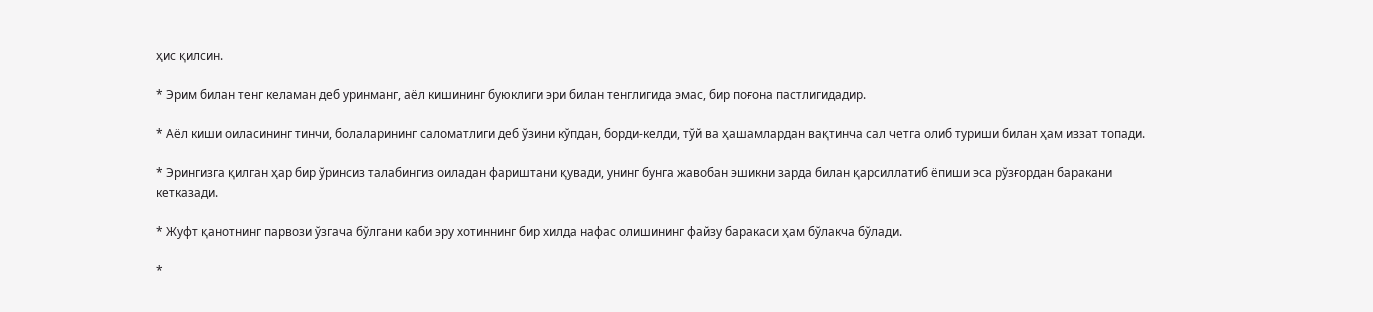ҳис қилсин.

* Эрим билан тенг келаман деб уринманг, аёл кишининг буюклиги эри билан тенглигида эмас, бир поғона пастлигидадир.

* Аёл киши оиласининг тинчи, болаларининг саломатлиги деб ўзини кўпдан, борди-келди, тўй ва ҳашамлардан вақтинча сал четга олиб туриши билан ҳам иззат топади.

* Эрингизга қилган ҳар бир ўринсиз талабингиз оиладан фариштани қувади, унинг бунга жавобан эшикни зарда билан қарсиллатиб ёпиши эса рўзғордан баракани кетказади.

* Жуфт қанотнинг парвози ўзгача бўлгани каби эру хотиннинг бир хилда нафас олишининг файзу баракаси ҳам бўлакча бўлади.

*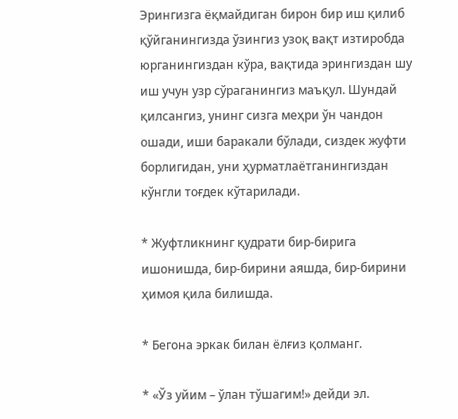Эрингизга ёқмайдиган бирон бир иш қилиб қўйганингизда ўзингиз узоқ вақт изтиробда юрганингиздан кўра, вақтида эрингиздан шу иш учун узр сўраганингиз маъқул. Шундай қилсангиз, унинг сизга меҳри ўн чандон ошади, иши баракали бўлади, сиздек жуфти борлигидан, уни ҳурматлаётганингиздан кўнгли тоғдек кўтарилади.

* Жуфтликнинг қудрати бир-бирига ишонишда, бир-бирини аяшда, бир-бирини ҳимоя қила билишда.

* Бегона эркак билан ёлғиз қолманг.

* «Ўз уйим – ўлан тўшагим!» дейди эл.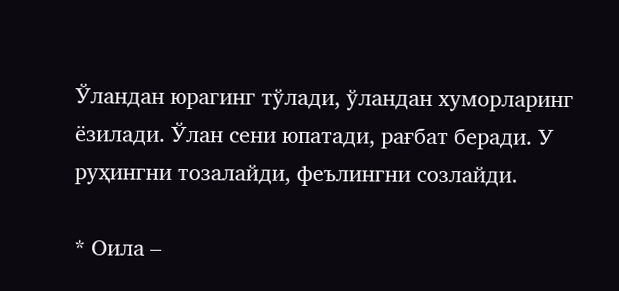Ўландан юрагинг тўлади, ўландан хуморларинг ёзилади. Ўлан сени юпатади, рағбат беради. У руҳингни тозалайди, феълингни созлайди.

* Оила –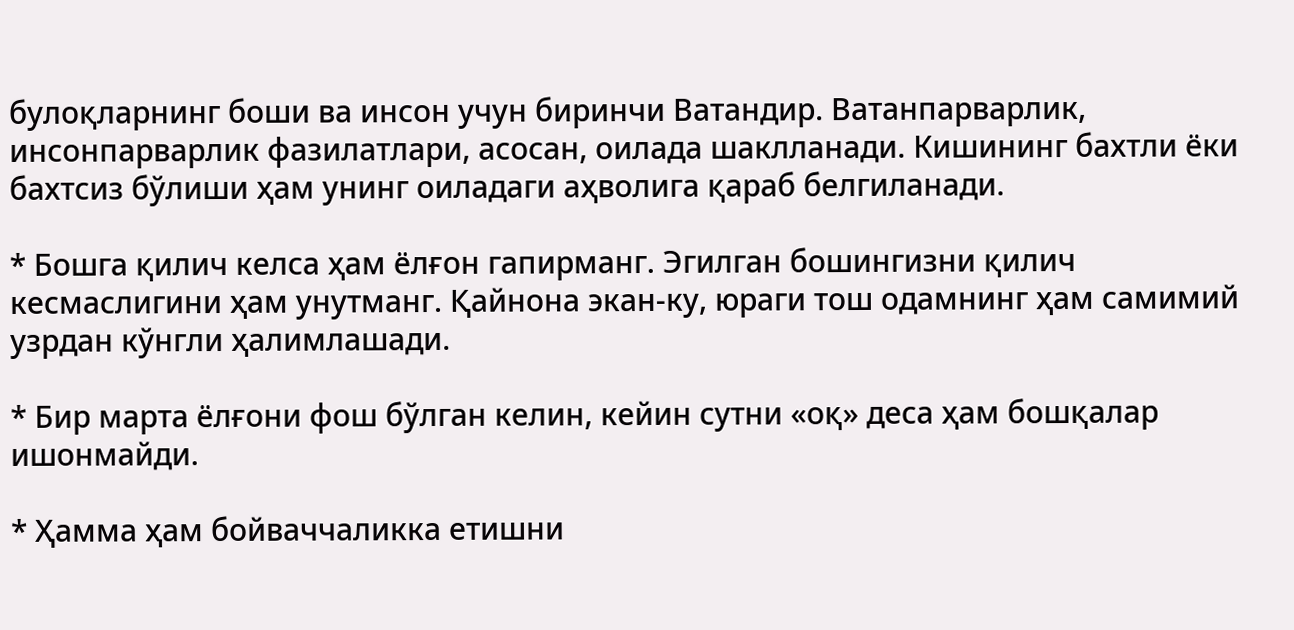булоқларнинг боши ва инсон учун биринчи Ватандир. Ватанпарварлик, инсонпарварлик фазилатлари, асосан, оилада шаклланади. Кишининг бахтли ёки бахтсиз бўлиши ҳам унинг оиладаги аҳволига қараб белгиланади.

* Бошга қилич келса ҳам ёлғон гапирманг. Эгилган бошингизни қилич кесмаслигини ҳам унутманг. Қайнона экан-ку, юраги тош одамнинг ҳам самимий узрдан кўнгли ҳалимлашади.

* Бир марта ёлғони фош бўлган келин, кейин сутни «оқ» деса ҳам бошқалар ишонмайди.

* Ҳамма ҳам бойваччаликка етишни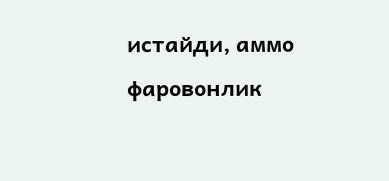истайди, аммо фаровонлик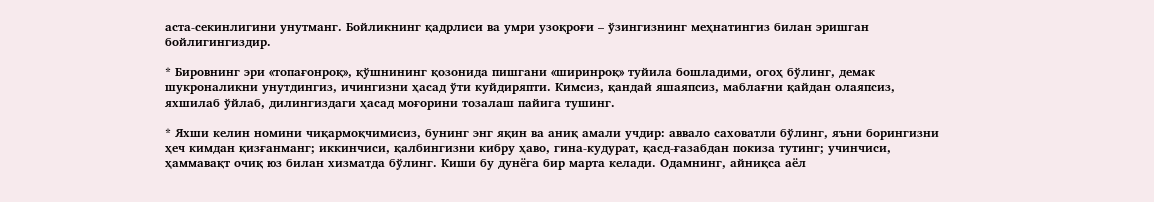аста-секинлигини унутманг. Бойликнинг қадрлиси ва умри узоқроғи – ўзингизнинг меҳнатингиз билан эришган бойлигингиздир.

* Бировнинг эри «топағонроқ», қўшнининг қозонида пишгани «ширинроқ» туйила бошладими, огоҳ бўлинг, демак шукроналикни унутдингиз, ичингизни ҳасад ўти куйдиряпти. Кимсиз, қандай яшаяпсиз, маблағни қайдан олаяпсиз, яхшилаб ўйлаб, дилингиздаги ҳасад моғорини тозалаш пайига тушинг.

* Яхши келин номини чиқармоқчимисиз, бунинг энг яқин ва аниқ амали учдир: аввало саховатли бўлинг, яъни борингизни ҳеч кимдан қизғанманг; иккинчиси, қалбингизни кибру ҳаво, гина-кудурат, қасд-ғазабдан покиза тутинг; учинчиси, ҳаммавақт очиқ юз билан хизматда бўлинг. Киши бу дунёга бир марта келади. Одамнинг, айниқса аёл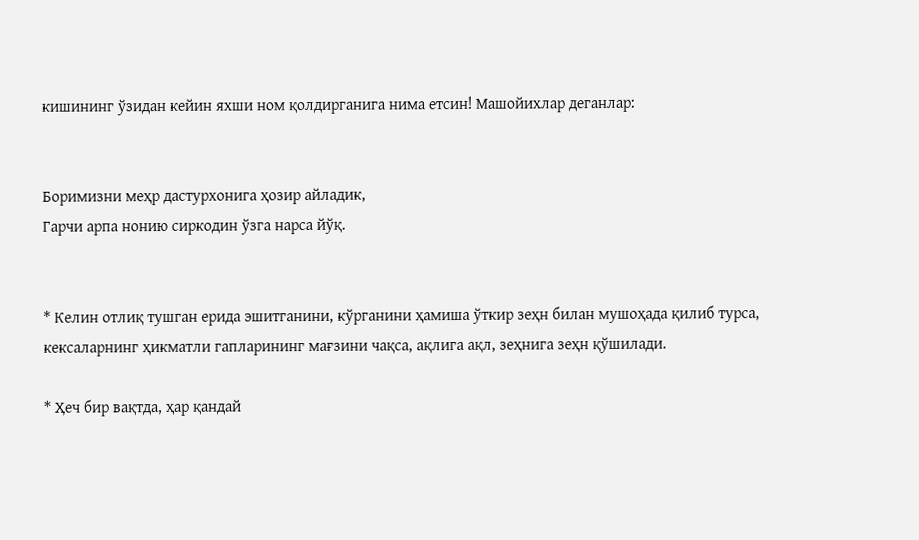кишининг ўзидан кейин яхши ном қолдирганига нима етсин! Машойихлар деганлар:


Боримизни меҳр дастурхонига ҳозир айладик,
Гарчи арпа нонию сиркодин ўзга нарса йўқ.


* Келин отлиқ тушган ерида эшитганини, кўрганини ҳамиша ўткир зеҳн билан мушоҳада қилиб турса, кексаларнинг ҳикматли гапларининг мағзини чақса, ақлига ақл, зеҳнига зеҳн қўшилади.

* Ҳеч бир вақтда, ҳар қандай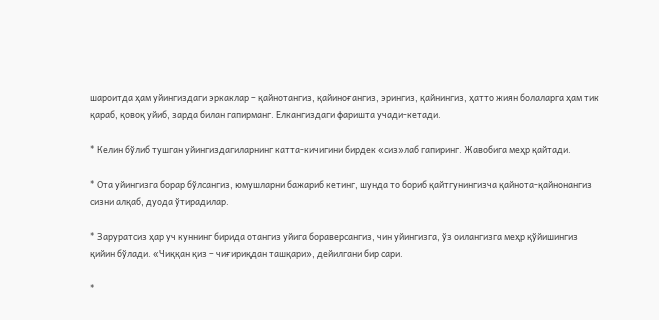шароитда ҳам уйингиздаги эркаклар – қайнотангиз, қайиноғангиз, эрингиз, қайнингиз, ҳатто жиян болаларга ҳам тик қараб, қовоқ уйиб, зарда билан гапирманг. Елкангиздаги фаришта учади-кетади.

* Келин бўлиб тушган уйингиздагиларнинг катта-кичигини бирдек «сиз»лаб гапиринг. Жавобига меҳр қайтади.

* Ота уйингизга борар бўлсангиз, юмушларни бажариб кетинг, шунда то бориб қайтгунингизча қайнота-қайнонангиз сизни алқаб, дуода ўтирадилар.

* Заруратсиз ҳар уч куннинг бирида отангиз уйига бораверсангиз, чин уйингизга, ўз оилангизга меҳр қўйишингиз қийин бўлади. «Чиққан қиз – чиғириқдан ташқари», дейилгани бир сари.

*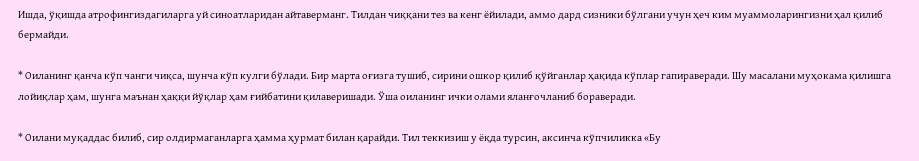Ишда, ўқишда атрофингиздагиларга уй синоатларидан айтаверманг. Тилдан чиққани тез ва кенг ёйилади, аммо дард сизники бўлгани учун ҳеч ким муаммоларингизни ҳал қилиб бермайди.

* Оиланинг қанча кўп чанги чиқса, шунча кўп кулги бўлади. Бир марта оғизга тушиб, сирини ошкор қилиб қўйганлар ҳақида кўплар гапираверади. Шу масалани муҳокама қилишга лойиқлар ҳам, шунга маънан ҳаққи йўқлар ҳам ғийбатини қилаверишади. Ўша оиланинг ички олами яланғочланиб бораверади.

* Оилани муқаддас билиб, сир олдирмаганларга ҳамма ҳурмат билан қарайди. Тил теккизиш у ёқда турсин, аксинча кўпчиликка «Бу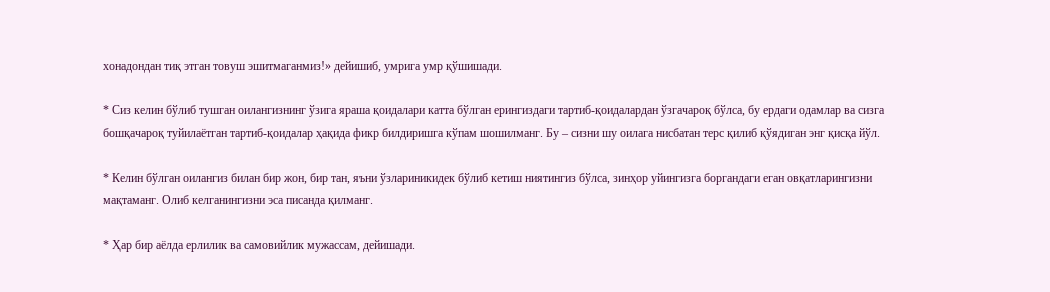хонадондан тиқ этган товуш эшитмаганмиз!» дейишиб, умрига умр қўшишади.

* Сиз келин бўлиб тушган оилангизнинг ўзига яраша қоидалари катта бўлган ерингиздаги тартиб-қоидалардан ўзгачароқ бўлса, бу ердаги одамлар ва сизга бошқачароқ туйилаётган тартиб-қоидалар ҳақида фикр билдиришга кўпам шошилманг. Бу – сизни шу оилага нисбатан терс қилиб қўядиган энг қисқа йўл.

* Келин бўлган оилангиз билан бир жон, бир тан, яъни ўзлариникидек бўлиб кетиш ниятингиз бўлса, зинҳор уйингизга боргандаги еган овқатларингизни мақтаманг. Олиб келганингизни эса писанда қилманг.

* Ҳар бир аёлда ерлилик ва самовийлик мужассам, дейишади.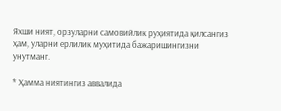Яхши ният, орзуларни самовийлик руҳиятида қилсангиз ҳам, уларни ерлилик муҳитида бажаришингизни унутманг.

* Ҳамма ниятингиз аввалида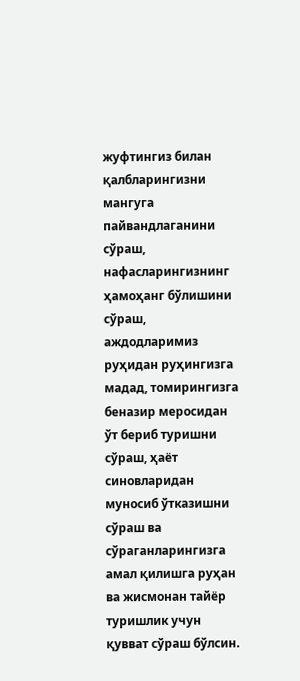жуфтингиз билан қалбларингизни мангуга пайвандлаганини сўраш, нафасларингизнинг ҳамоҳанг бўлишини сўраш, аждодларимиз руҳидан руҳингизга мадад, томирингизга беназир меросидан ўт бериб туришни сўраш, ҳаёт синовларидан муносиб ўтказишни сўраш ва сўраганларингизга амал қилишга руҳан ва жисмонан тайёр туришлик учун қувват сўраш бўлсин.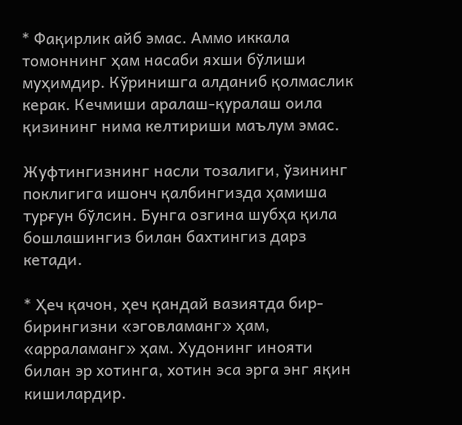* Фақирлик айб эмас. Аммо иккала томоннинг ҳам насаби яхши бўлиши муҳимдир. Кўринишга алданиб қолмаслик керак. Кечмиши аралаш-қуралаш оила қизининг нима келтириши маълум эмас.

Жуфтингизнинг насли тозалиги, ўзининг поклигига ишонч қалбингизда ҳамиша турғун бўлсин. Бунга озгина шубҳа қила бошлашингиз билан бахтингиз дарз кетади.

* Ҳеч қачон, ҳеч қандай вазиятда бир-бирингизни «эговламанг» ҳам, «арраламанг» ҳам. Худонинг инояти билан эр хотинга, хотин эса эрга энг яқин кишилардир.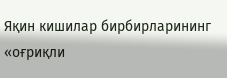Яқин кишилар бирбирларининг «оғриқли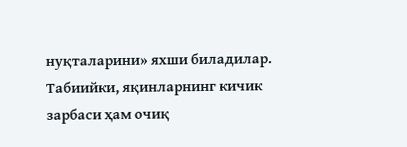нуқталарини» яхши биладилар. Табиийки, яқинларнинг кичик зарбаси ҳам очиқ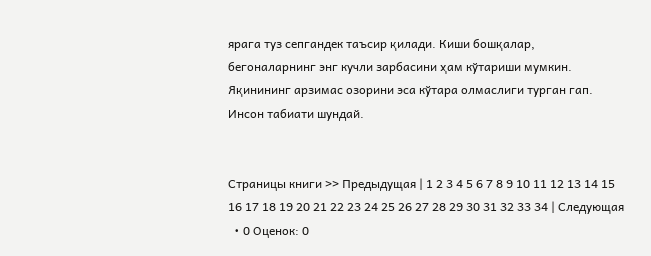ярага туз сепгандек таъсир қилади. Киши бошқалар, бегоналарнинг энг кучли зарбасини ҳам кўтариши мумкин. Яқинининг арзимас озорини эса кўтара олмаслиги турган гап. Инсон табиати шундай.


Страницы книги >> Предыдущая | 1 2 3 4 5 6 7 8 9 10 11 12 13 14 15 16 17 18 19 20 21 22 23 24 25 26 27 28 29 30 31 32 33 34 | Следующая
  • 0 Оценок: 0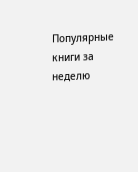Популярные книги за неделю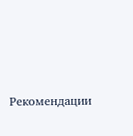Рекомендации